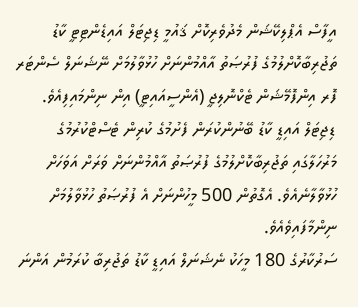އީފާސް އެޕްލިކޭޝަން މެދުވެރިކޮށް ޤައުމީ ޑިޖިޓަލް އައިޑެންޓިޓީ ކާޑު ތަޖުރިބާކޮށްލުމުގެ ފުރުޞަތު އާއްމުންނަށް ހުޅުވާލުމަށް ނޭޝަނަލް ސެންޓަރ ފޮރ އިންފޮމޭޝަން ޓެކްނޮލިޖީ (އެންސީއައިޓީ) އިން ނިންމައިފިއެވެ.
ޑިޖިޓަލް އައިޑީ ކާޑު ބޭނުންކުރަން ފެށުމުގެ ކުރިން ޓެސްޓްކުރުމުގެ މަރުހަލާގައި ތަޖުރިބާކޮށްލުމުގެ ފުރުޞަތު އާއްމުންނަށް ވަރަށް އަވަހަށް ހުޅުވާލާނެއެވެ. އެގޮތުން 500 މީހުންނަށް އެ ފުރުޞަތު ހުޅުވާލުމަށް ނިންމާފައިވެއެވެ.
ސަރުކާރުގެ 180 މީހަކު ނެޝަނަލް އައިޑީ ކާޑު ތަޖުރިބާ ކުރަމުން އަންނަ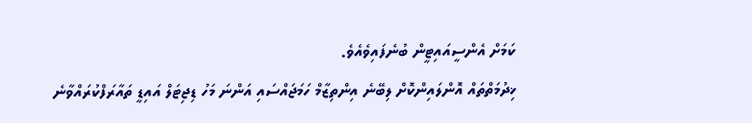ކަމަށް އެންސީއައިޓީން ބުނެފައިވެއެވެ.
ޚިދުމަތްތައް އޮންލައިންކޮށް ލިބޭނެ އިންތިޒާމް ހަމަޖައްސައި އަންނަ މަހު ޑިޖިޓަލް އައިޑީ ތައާރަފްކުރައްވާނެ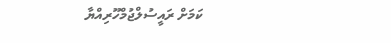ކަމަށް ރައީސުލްޖުމްހޫރިއްޔާ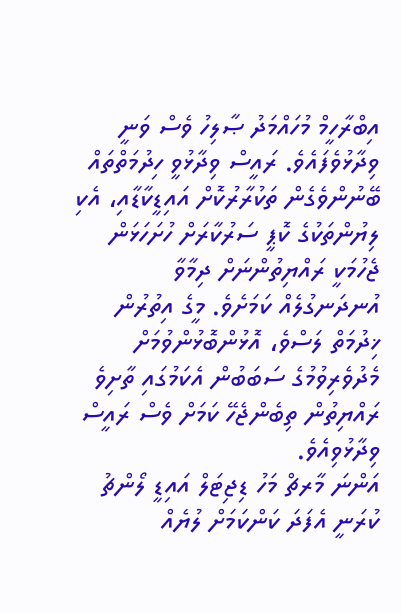އިބްރާހީމް މުހައްމަދު ޞާލިހު ވެސް ވަނީ ވިދާޅުވެފައެވެ. ރައީސް ވިދާޅުވީ ހިދުމަތްތައް ބޭނުންވެގެން ތަކުރާރުކޮށް އައިޑީކާޑާއި، އެކި ލިޔުންތަކުގެ ކޮޕީ ސަރުކާރަށް ހުށަހަޅަން ޖެހުމަކީ ރައްޔިތުންނަށް ދިމާވާ އުނދަނގުލެއް ކަމަށެވެ. މީގެ އިތުރުން ޚިދުމަތް ލަސްވެ، އޮޅުންބޮޅުންވުމަށް މެދުވެރިވުމުގެ ސަބަބުން އެކަމުގައި ތާށިވެ ރައްޔިތުން ތިބެންޖެހޭ ކަމަށް ވެސް ރައީސް ވިދާޅުވިއެވެ.
އަންނަ މާރޗް މަހު ޑިޖިޓަލް އައިޑީ ލޯންޗު ކުރަނީ އެފަދަ ކަންކަމަށް ލުޔެއް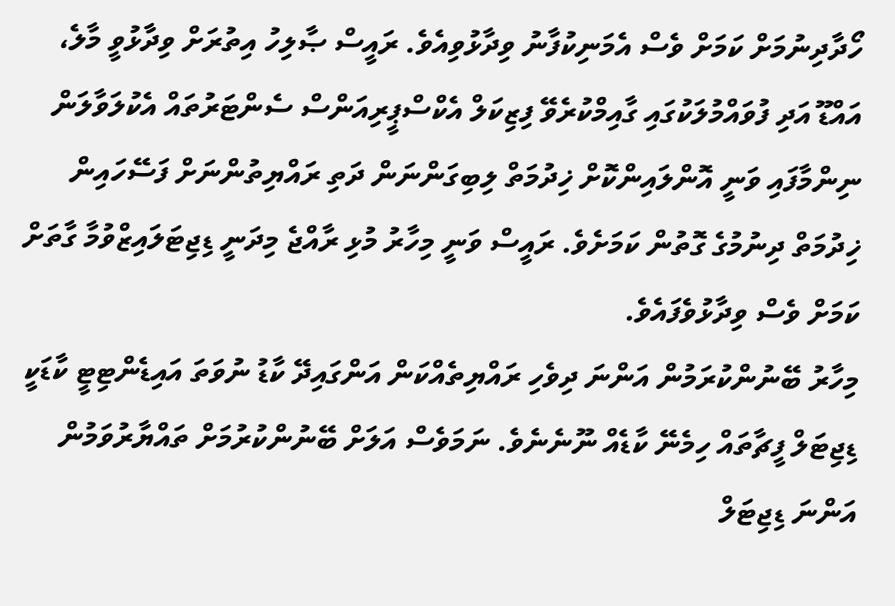ހޯދާދިނުމަށް ކަމަށް ވެސް އެމަނިކުފާނު ވިދާޅުވިއެވެ. ރައީސް ޞާލިހު އިތުރަށް ވިދާޅުވީ މާލެ، އައްޑޫ އަދި ފުވައްމުލަކުގައި ގާއިމްކުރެވޭ ފިޒިކަލް އެކްސްޕީރިއަންސް ސެންޓަރުތައް އެކުލަވާލަން ނިންމާފައި ވަނީ އޮންލައިންކޮށް ޚިދުމަތް ލިބިގަންނަން ދަތި ރައްޔިތުންނަށް ފަސޭހައިން ޚިދުމަތް ދިނުމުގެ ގޮތުން ކަމަށެވެ. ރައީސް ވަނީ މިހާރު މުޅި ރާއްޖެ މިދަނީ ޑިޖިޓަލައިޒްވުމާ ގާތަށް ކަމަށް ވެސް ވިދާޅުވެފައެވެ.
މިހާރު ބޭނުންކުރަމުން އަންނަ ދިވެހި ރައްޔިތެއްކަން އަންގައިދޭ ކާޑު ނުވަތަ އައިޑެންޓިޓީ ކާޑަކީ ޑިޖިޓަލް ފީޗާތައް ހިމެނޭ ކާޑެއް ނޫނެނެވެ. ނަމަވެސް އަލަށް ބޭނުންކުރުމަށް ތައްޔާރުވަމުން އަންނަ ޑިޖިޓަލް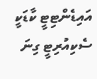އައިޑެންޓިޓީ ކާޑަކީ ސެކިއުރިޓީ ގިނަ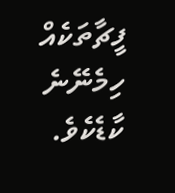ފީޗާތަކެއް ހިމެނޭނެ ކާޑެކެވެ.